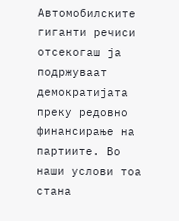Автомобилските гиганти речиси отсекогаш ја подржуваат демократијата преку редовно финансирање на партиите. Во наши услови тоа стана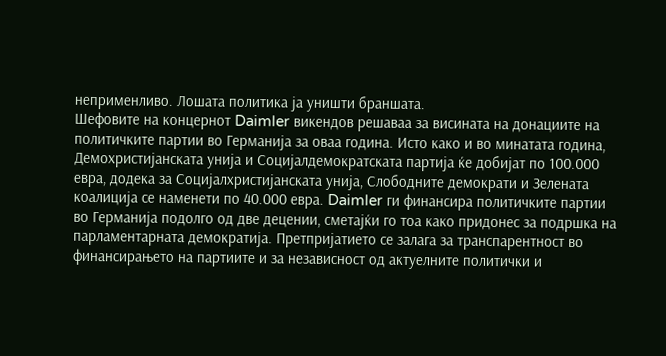неприменливо. Лошата политика ја уништи браншата.
Шефовите на концернот Daimler викендов решаваа за висината на донациите на политичките партии во Германија за оваа година. Исто како и во минатата година, Демохристијанската унија и Социјалдемократската партија ќе добијат по 100.000 евра, додека за Социјалхристијанската унија, Слободните демократи и Зелената коалиција се наменети по 40.000 евра. Daimler ги финансира политичките партии во Германија подолго од две децении, сметајќи го тоа како придонес за подршка на парламентарната демократија. Претпријатието се залага за транспарентност во финансирањето на партиите и за независност од актуелните политички и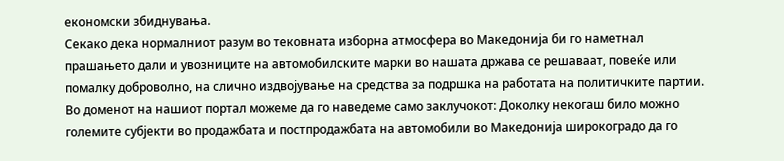економски збиднувања.
Секако дека нормалниот разум во тековната изборна атмосфера во Македонија би го наметнал прашањето дали и увозниците на автомобилските марки во нашата држава се решаваат, повеќе или помалку доброволно, на слично издвојување на средства за подршка на работата на политичките партии. Во доменот на нашиот портал можеме да го наведеме само заклучокот: Доколку некогаш било можно големите субјекти во продажбата и постпродажбата на автомобили во Македонија широкоградо да го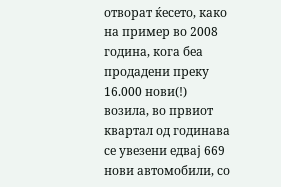отворат ќесето, како на пример во 2008 година, кога беа продадени преку 16.000 нови(!) возила, во првиот квартал од годинава се увезени едвај 669 нови автомобили, со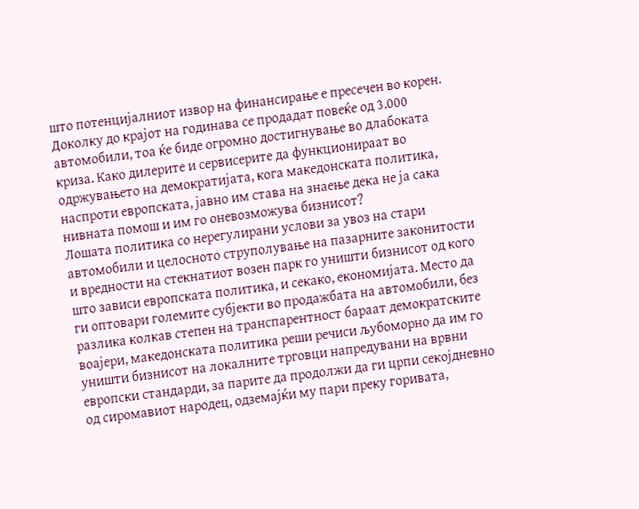што потенцијалниот извор на финансирање е пресечен во корен. Доколку до крајот на годинава се продадат повеќе од 3.000 автомобили, тоа ќе биде огромно достигнување во длабоката криза. Како дилерите и сервисерите да функционираат во одржувањето на демократијата, кога македонската политика, наспроти европската, јавно им става на знаење дека не ја сака нивната помош и им го оневозможува бизнисот?
Лошата политика со нерегулирани услови за увоз на стари автомобили и целосното струполување на пазарните законитости и вредности на стекнатиот возен парк го уништи бизнисот од кого што зависи европската политика, и секако, економијата. Место да ги оптовари големите субјекти во продажбата на автомобили, без разлика колкав степен на транспарентност бараат демократските воајери, македонската политика реши речиси љубоморно да им го уништи бизнисот на локалните трговци напредувани на врвни европски стандарди, за парите да продолжи да ги црпи секојдневно од сиромавиот народец, одземајќи му пари преку горивата,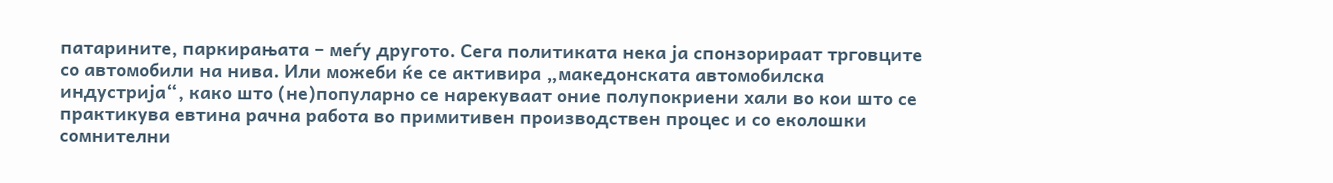патарините, паркирањата – меѓу другото. Сега политиката нека ја спонзорираат трговците со автомобили на нива. Или можеби ќе се активира „македонската автомобилска индустрија“, како што (не)популарно се нарекуваат оние полупокриени хали во кои што се практикува евтина рачна работа во примитивен производствен процес и со еколошки сомнителни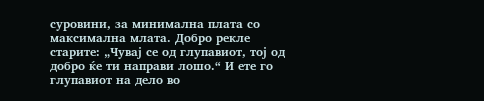суровини, за минимална плата со максимална млата. Добро рекле старите: „Чувај се од глупавиот, тој од добро ќе ти направи лошо.“ И ете го глупавиот на дело во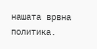нашата врвна политика.